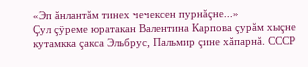«Эп ăнлантăм тинех чечексен пурнăçне...»
Çул çÿреме юратакан Валентина Карпова çурăм хыçне кутамкка çакса Эльбрус, Пальмир çине хăпарнă. СССР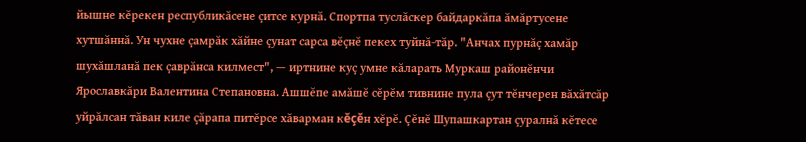йышне кĕрекен республикăсене çитсе курнă. Спортпа туслăскер байдаркăпа ăмăртусене хутшăннă. Ун чухне çамрăк хăйне çунат сарса вĕçнĕ пекех туйнă-тăр. "Анчах пурнăç хамăр шухăшланă пек çаврăнса килмест", — иртнине куç умне кăларать Муркаш районĕнчи Ярославкăри Валентина Степановна. Ашшĕпе амăшĕ сĕрĕм тивнине пула çут тĕнчерен вăхăтсăр уйрăлсан тăван киле çăрапа питĕрсе хăварман кĕçĕн хĕрĕ. Çĕнĕ Шупашкартан çуралнă кĕтесе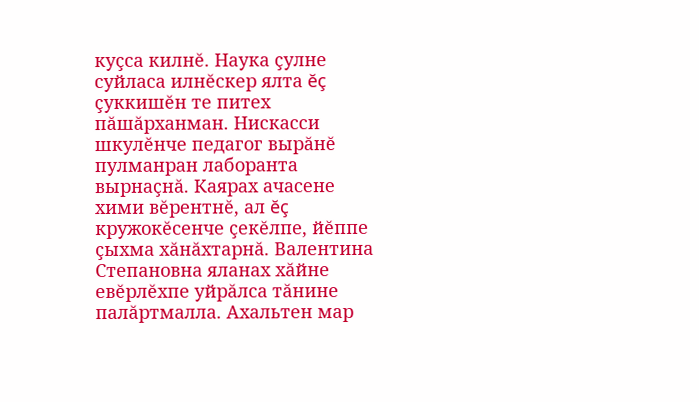куçса килнĕ. Наука çулне суйласа илнĕскер ялта ĕç çуккишĕн те питех пăшăрханман. Нискасси шкулĕнче педагог вырăнĕ пулманран лаборанта вырнаçнă. Каярах ачасене хими вĕрентнĕ, ал ĕç кружокĕсенче çекĕлпе, йĕппе çыхма хăнăхтарнă. Валентина Степановна яланах хăйне евĕрлĕхпе уйрăлса тăнине палăртмалла. Ахальтен мар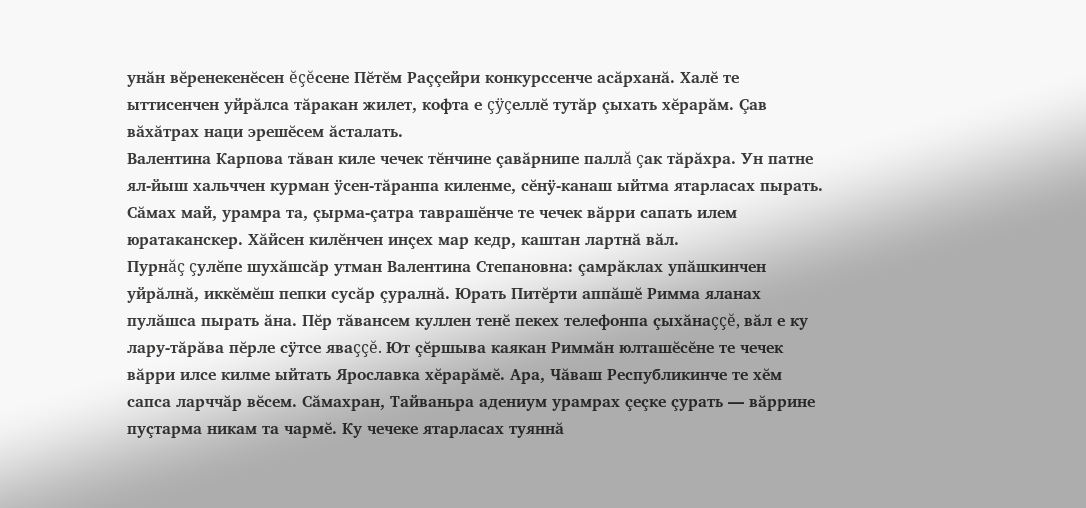унăн вĕренекенĕсен ĕçĕсене Пĕтĕм Раççейри конкурссенче асăрханă. Халĕ те ыттисенчен уйрăлса тăракан жилет, кофта е çÿçеллĕ тутăр çыхать хĕрарăм. Çав вăхăтрах наци эрешĕсем ăсталать.
Валентина Карпова тăван киле чечек тĕнчине çавăрнипе паллă çак тăрăхра. Ун патне ял-йыш хальччен курман ÿсен-тăранпа киленме, сĕнÿ-канаш ыйтма ятарласах пырать. Сăмах май, урамра та, çырма-çатра таврашĕнче те чечек вăрри сапать илем юратаканскер. Хăйсен килĕнчен инçех мар кедр, каштан лартнă вăл.
Пурнăç çулĕпе шухăшсăр утман Валентина Степановна: çамрăклах упăшкинчен уйрăлнă, иккĕмĕш пепки сусăр çуралнă. Юрать Питĕрти аппăшĕ Римма яланах пулăшса пырать ăна. Пĕр тăвансем куллен тенĕ пекех телефонпа çыхăнаççĕ, вăл е ку лару-тăрăва пĕрле сÿтсе яваççĕ. Ют çĕршыва каякан Риммăн юлташĕсĕне те чечек вăрри илсе килме ыйтать Ярославка хĕрарăмĕ. Ара, Чăваш Республикинче те хĕм сапса ларччăр вĕсем. Сăмахран, Тайваньра адениум урамрах çеçке çурать — вăррине пуçтарма никам та чармĕ. Ку чечеке ятарласах туяннă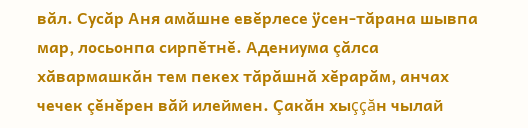вăл. Сусăр Аня амăшне евĕрлесе ÿсен-тăрана шывпа мар, лосьонпа сирпĕтнĕ. Адениума çăлса хăвармашкăн тем пекех тăрăшнă хĕрарăм, анчах чечек çĕнĕрен вăй илеймен. Çакăн хыççăн чылай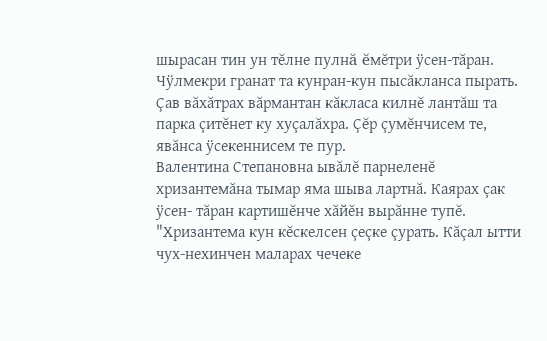шырасан тин ун тĕлне пулнă ĕмĕтри ÿсен-тăран. Чÿлмекри гранат та кунран-кун пысăкланса пырать. Çав вăхăтрах вăрмантан кăкласа килнĕ лантăш та парка çитĕнет ку хуçалăхра. Çĕр çумĕнчисем те, явăнса ÿсекеннисем те пур.
Валентина Степановна ывăлĕ парнеленĕ хризантемăна тымар яма шыва лартнă. Каярах çак ÿсен- тăран картишĕнче хăйĕн вырăнне тупĕ. "Хризантема кун кĕскелсен çеçке çурать. Кăçал ытти чух-нехинчен маларах чечеке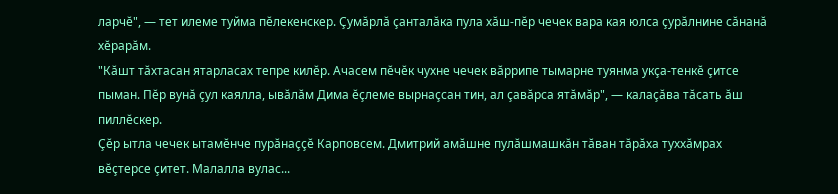ларчĕ", — тет илеме туйма пĕлекенскер. Çумăрлă çанталăка пула хăш-пĕр чечек вара кая юлса çурăлнине сăнанă хĕрарăм.
"Кăшт тăхтасан ятарласах тепре килĕр. Ачасем пĕчĕк чухне чечек вăррипе тымарне туянма укçа-тенкĕ çитсе пыман. Пĕр вунă çул каялла, ывăлăм Дима ĕçлеме вырнаçсан тин, ал çавăрса ятăмăр", — калаçăва тăсать ăш пиллĕскер.
Çĕр ытла чечек ытамĕнче пурăнаççĕ Карповсем. Дмитрий амăшне пулăшмашкăн тăван тăрăха туххăмрах вĕçтерсе çитет. Малалла вулас...